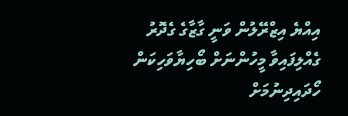އިއްޔެ އިޒްރޭލުން ވަނީ ގާޒާގެ ގެދޮރު ގެއްލިފައިވާ މީހުންނަށް ބޯހިޔާވަހިކަން ހޯދައިދިނުމަށް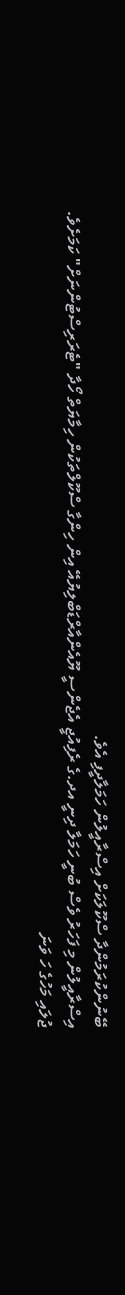ބޭނުންކުރަމުންދާ ސްކޫލަކަށް އިސްރާއީލުން ހަމަލާދީފި އެވެ.
އިސްރާއީލުން މި ފަހަރު ވެސް ބުނީ ހަމަލާ ދިނީ އދ.ގެ ރެފިއުޖީ އެޖެންސީ ޔޫއެންއާރްޑަބްލިޔުއޭ އިން ހިންގާ ސްކޫލްތަކުން ހިމާޔަތް ހޯދާ "ޓެރަރިސްޓުންނަށް" ކަމަށެވެ.
ޖުލައި މަހުގެ ހަ ވަނަ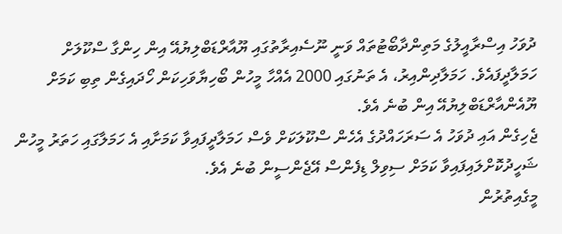ދުވަހު އިސްރާއީލުގެ މަތިންދާބޯޓުތައް ވަނީ ނޫސެއިރާތުގައި ޔޫއާރްޑަބްލިޔުއޭ އިން ހިންގާ ސްކޫލަށް ހަމަލާދީފައެވެ. ހަމަލާދިންއިރު، އެ ތަނުގައި 2000 އެއްހާ މީހުން ބޯހިޔާވަހިކަން ހޯދައިގެން ތިބި ކަމަށް ޔޫއެންއާރްޑަބްލިޔުއޭ އިން ބުނެ އެވެ.
ޖެހިގެން އައި ދުވަހު އެ ސަރަހައްދުގެ އެހެން ސްކޫލަކަށް ވެސް ހަމަލާދީފައިވާ ކަމަށާއި އެ ހަމަލާގައި ހަތަރު މީހުން ޝަހީދުކޮށްލައިފައިވާ ކަމަށް ސިވިލް ޑިފެންސް އޭޖެންސީން ބުނެ އެވެ.
މީގެއިތުރުން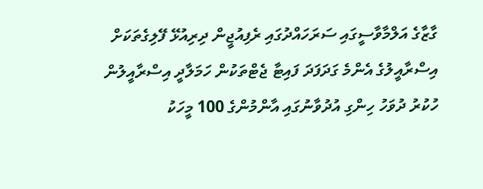ގާޒާގެ އަލްމާވާސީގައި ސަރަހައްދުގައި ރެފިއުޖީން ދިރިއުޅޭ ފޭލިގެތަކަށް އިސްރާއީލުގެ އެންމެ ގަދަފަދަ ފައިޓާ ޖެޓްތަކުން ހަމަލާދީ އިސްރާއީލުން ހުކުރު ދުވަހު ހިންގި އުދުވާނުގައި އާންމުންގެ 100 މީހަކު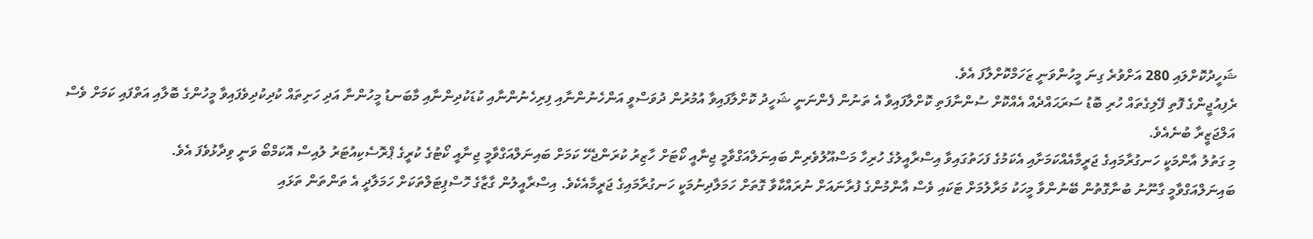ޝަހީދުކޮށްލައި 280 އަށްވުރެ ގިނަ މީހުންވަނީ ޒަހަމްކޮށްލާފަ އެވެ.
ރެފިއުޖީންގެ ފޮތި ފޭލިގެތައް ހުރި ބޮޑު ސަރަޙައްދެއް އެއްކޮށް ސުންނާފަތި ކޮށްލާފައިވާ އެ ތަނުން ފެންނަނީ ޝަހީދު ކޮށްލާފައިވާ އުމުރުން ދުވަސްވީ އަންހެނުންނާއި ފިރިހެނުންނާއި ކުޑަކުދިންނާއި މާބަނޑު މީހުންނާ އަދި ހަށިތައް ކުދިކުދިވެފައިވާ މީހުންގެ ބޮލާއި އަތްފައި ކަމަށް ވެސް އަލްޖަޒީރާ ބުނެއެވެ.
މި ގަތުލު އާންމަކީ ހަނގުރާމައިގެ ޖަރީމާއެއްކަމަށާއި އެކަމުގެ ފަހަތުގައިވާ އިސްރާއީލުގެ ހުރިހާ މަސްއޫލުވެރިން ބައިނަލްއަގްވާމީ ޖިނާއީ ކޯޓަށް ހާޒިރު ކުރަންޖެހޭ ކަމަށް ބައިނަލްއަގްވާމީ ޖިނާއީ ކޯޓުގެ ކުރީގެ ޕްރޮސެކިއުޓަރު ލުއިސް އޮކަމްބޯ ވަނީ ވިދާޅުވެފަ އެވެ.
ބައިނަލްއަގްވާމީ ގާނޫނު ބުނާގޮތުން ބޭނުންވާ މީހަކު މަރާލުމަށް ޓަކައި ވެސް އާންމުންގެ ފުރާނައަށް ނުރައްކާވާ ގޮތަށް ހަމަލާދިނުމަކީ ހަނގުރާމައިގެ ޖަރީމާއެކެވެ. އިސްރާއީލުން ގާޒާގެ ހޮސްޕިޓަލްތަކަށް ހަމަލާދީ އެ ތަންތަން ތަޅައި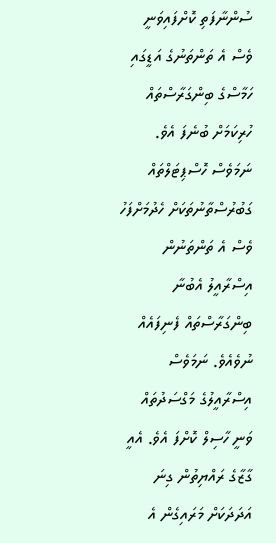ސުންނާފަތި ކޮށްފައިވަނީ ވެސް އެ ތަންތަނުގެ އަޑީގައި ހަމާސްގެ ބިންގަރާސްތައް ހުރިކަމަށް ބުނެފަ އެވެ.
ނަމަވެސް ހޮސްޕިޓަލްތައް ގަބުރުސްތާނުތަކަށް ހެދުމަށްފަހު ވެސް އެ ތަންތަނުން އިސްރާއީލު އެބުނާ ބިންގަރާސްތައް ފެނިފައެއް ނުވެއެވެ. ނަމަވެސް އިސްރާއީލުގެ މަގްސަދުތައް ވަނީ ހާސިލް ކޮށްފަ އެވެ. އެއީ ގާޒާގެ ރައްޔިތުން ގިނަ އަދަދަކަށް މަރައިގެން އެ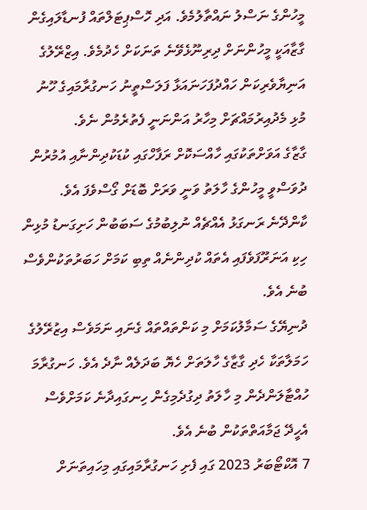މީހުންގެ ނަސްލު ނައްތާލުމެވެ. އަދި ހޮސްޕިޓަލްތައް ފުނޑާލައިގެން ގާޒާއަކީ މީހުންނަށް ދިރިނޫޅެވޭނެ ތަނަކަށް ހެދުމެވެ. އިޒްރޭލުގެ އަނިޔާވެރިކަން ހައްދުފަހަނައަޅާ ފަލަސްތީނު ހަނގުރާމައިގެ ހޫނު މުޅި މެދުއިރުމައްޗަށް މިހާރު އަންނަނީ ފެތުރެމުން ނެވެ.
ގާޒާގެ އަވަށްތަކުގައި ހާއްސަކޮށް ރަފާހްގައި ކުޑަކުދިންނާއި އުމުރުން ދުވަސްވީ މީހުންގެ ހާލަތު ވަނީ ވަރަށް ބޮޑަށް ގޯސްވެފަ އެވެ. ކާންދޭނެ ރަނގަޅު އެއްޗެއް ނުލިބުމުގެ ސަބަބުން ހަށިގަނޑު މުޅިން ހިކި އަނަރޫފަވެފައި އެތައް ކުދިންނެއް ތިބި ކަމަށް ހަބަރުތަކުންވެސް ބުނެ އެވެ.
ދުނިޔޭގެ ސަމާލުކަމަށް މި ކަންތައްތައް ގެނައި ނަމަވެސް އިޒުރޭލުގެ ހަމަލާތަކާ ހެދި ގާޒާގެ ހާލަތަށް ހެޔޮ ބަދަލެއް ނާދެ އެވެ. ހަނގުރާމަ ހުއްޓާލަންދެން މި ހާލަތު ދިގުދެމިގެން ހިނގައިދާނެ ކަމަށްވެސް އެހީދޭ ޖަމާއަތްތަކުން ބުނެ އެވެ.
7 އޮކްޓޯބަރު 2023 ގައި ފެށި ހަނގުރާމައިގައި މިހައިތަނަށް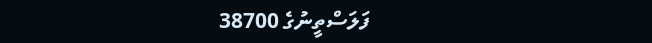ފަލަސްތީނުގެ 38700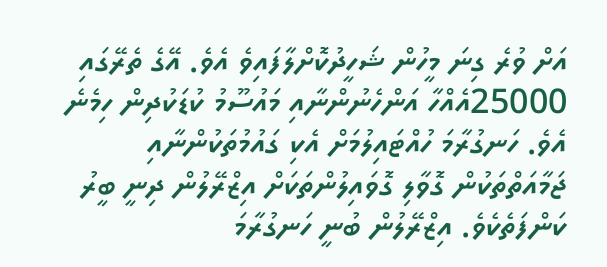އަށް ވުރެ ގިނަ މީހުން ޝަހީދުކޮށްލާފައިވެ އެވެ. އޭގެ ތެރޭގައި 25000އެއްހާ އަންހެނުންނާއި މައުސޫމު ކުޑަކުދިން ހިމެނެ އެވެ. ހަނގުރާމަ ހުއްޓައިލުމަށް އެކި ގައުމުތަކުންނާއި ޖަމާއަތްތަކުން ގޮވާލި ގޮވައިލުންތަކަށް އިޒްރޭލުން ދިނީ ބީރު ކަންފަތެކެވެ. އިޒްރޭލުން ބުނީ ހަނގުރާމަ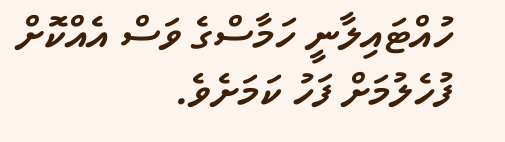ހުއްޓައިލާނީ ހަމާސްގެ ވަސް އެއްކޮށް ފުހެލުމަށް ފަހު ކަމަށެވެ.